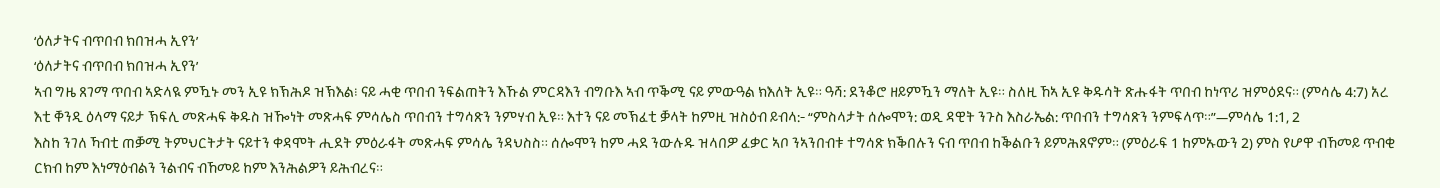‘ዕለታትና ብጥበብ ክበዝሓ ኢየን’
‘ዕለታትና ብጥበብ ክበዝሓ ኢየን’
ኣብ ግዜ ጸገማ ጥበብ ኣድላዪ ምዃኑ መን ኢዩ ክኽሕዶ ዝኽእል፧ ናይ ሓቂ ጥበብ ንፍልጠትን እኹል ምርዳእን ብግቡእ ኣብ ጥቕሚ ናይ ምውዓል ክእለት ኢዩ። ዓሻ: ደንቆሮ ዘይምዃን ማለት ኢዩ። ስለዚ ኸኣ ኢዩ ቅዱሳት ጽሑፋት ጥበብ ከነጥሪ ዝምዕደና። (ምሳሌ 4:7) አረ እቲ ቐንዲ ዕላማ ናይታ ኽፍሊ መጽሓፍ ቅዱስ ዝዀነት መጽሓፍ ምሳሌስ ጥበብን ተግሳጽን ንምሃብ ኢዩ። እተን ናይ መኽፈቲ ቓላት ከምዚ ዝስዕብ ይብላ:- “ምስላታት ሰሎሞን: ወዲ ዳዊት ንጉስ እስራኤል: ጥበብን ተግሳጽን ንምፍላጥ።”—ምሳሌ 1:1, 2
እስከ ንገለ ኻብቲ ጠቓሚ ትምህርትታት ናይተን ቀዳሞት ሒደት ምዕራፋት መጽሓፍ ምሳሌ ንዳህስስ። ሰሎሞን ከም ሓደ ንውሉዱ ዝላበዎ ፈቃር ኣቦ ንኣንበብቱ ተግሳጽ ክቕበሉን ናብ ጥበብ ከቕልቡን ይምሕጸኖም። (ምዕራፍ 1 ከምኡውን 2) ምስ የሆዋ ብኸመይ ጥብቂ ርክብ ከም እነማዕብልን ንልብና ብኸመይ ከም እንሕልዎን ይሕብረና።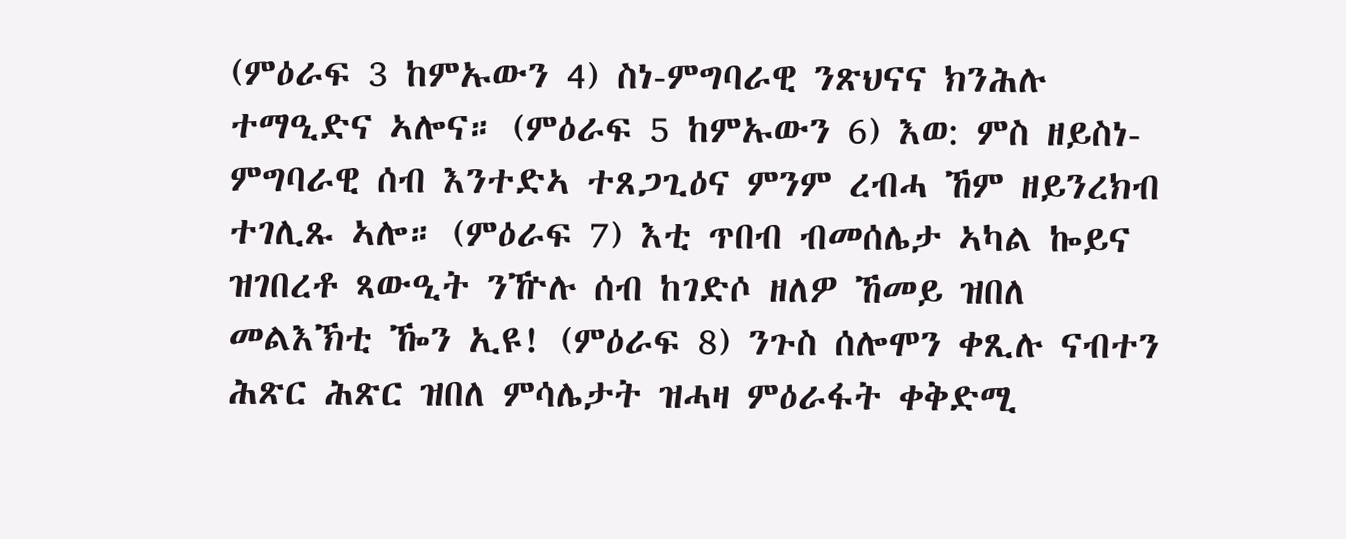(ምዕራፍ 3 ከምኡውን 4) ስነ-ምግባራዊ ንጽህናና ክንሕሉ ተማዒድና ኣሎና። (ምዕራፍ 5 ከምኡውን 6) እወ: ምስ ዘይስነ-ምግባራዊ ሰብ እንተድኣ ተጸጋጊዕና ምንም ረብሓ ኸም ዘይንረክብ ተገሊጹ ኣሎ። (ምዕራፍ 7) እቲ ጥበብ ብመሰሌታ ኣካል ኰይና ዝገበረቶ ጻውዒት ንዅሉ ሰብ ከገድሶ ዘለዎ ኸመይ ዝበለ መልእኽቲ ዀን ኢዩ! (ምዕራፍ 8) ንጉስ ሰሎሞን ቀጺሉ ናብተን ሕጽር ሕጽር ዝበለ ምሳሌታት ዝሓዛ ምዕራፋት ቀቅድሚ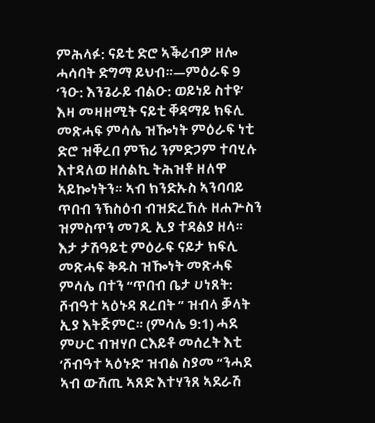ምሕላፉ: ናይቲ ድሮ ኣቕሪብዎ ዘሎ ሓሳባት ድግማ ይህብ።—ምዕራፍ 9
‘ንዑ: እንጌራይ ብልዑ: ወይነይ ስተዩ’
እዛ መዛዘሚት ናይቲ ቐዳማይ ክፍሊ መጽሓፍ ምሳሌ ዝዀነት ምዕራፍ ነቲ ድሮ ዝቐረበ ምኽሪ ንምድጋም ተባሂሉ እተዳለወ ዘሰልኪ ትሕዝቶ ዘለዋ ኣይኰነትን። ኣብ ክንድኡስ ኣንባባይ ጥበብ ንኽስዕብ ብዝድረኸሉ ዘሐጕስን ዝምስጥን መገዲ ኢያ ተዳልያ ዘላ።
እታ ታሽዓይቲ ምዕራፍ ናይታ ክፍሊ መጽሓፍ ቅዱስ ዝዀነት መጽሓፍ ምሳሌ በተን “ጥበብ ቤታ ሀነጸት: ሾብዓተ ኣዕኑዳ ጸረበት ” ዝብላ ቓላት ኢያ እትጅምር። (ምሳሌ 9:1) ሓደ ምሁር ብዝሃቦ ርእይቶ መሰረት እቲ ‘ሾብዓተ ኣዕኑድ’ ዝብል ስያመ “ንሓደ ኣብ ውሽጢ ኣጸድ እተሃንጸ ኣደራሽ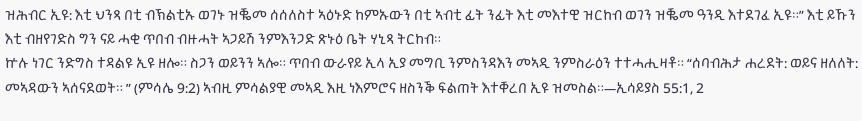ዝሕብር ኢዩ: እቲ ህንጻ በቲ ብኽልቲኡ ወገኑ ዝቘመ ሰሰለስተ ኣዕኑድ ከምኡውን በቲ ኣብቲ ፊት ንፊት እቲ መእተዊ ዝርከብ ወገን ዝቘመ ዓንዲ እተደገፈ ኢዩ።” እቲ ይኹን እቲ ብዘየገድስ ግን ናይ ሓቂ ጥበብ ብዙሓት ኣጋይሽ ንምእንጋድ ጽኑዕ ቤት ሃኒጻ ትርከብ።
ኵሉ ነገር ንድግስ ተዳልዩ ኢዩ ዘሎ። ስጋን ወይንን ኣሎ። ጥበብ ውራየይ ኢላ ኢያ መግቢ ንምስንዳእን መኣዲ ንምስራዕን ተተሓሒዛቶ። “ሰባብሕታ ሐረደት: ወይና ዘለለት: መኣዳውን ኣሰናደወት። ” (ምሳሌ 9:2) ኣብዚ ምሳልያዊ መኣዲ እዚ ነእምሮና ዘስንቕ ፍልጠት እተቐረበ ኢዩ ዝመስል።—ኢሳይያስ 55:1, 2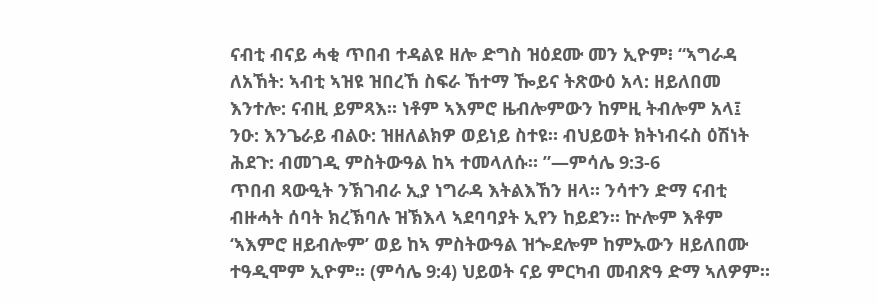ናብቲ ብናይ ሓቂ ጥበብ ተዳልዩ ዘሎ ድግስ ዝዕደሙ መን ኢዮም፧ “ኣግራዳ ለአኸት: ኣብቲ ኣዝዩ ዝበረኸ ስፍራ ኸተማ ዀይና ትጽውዕ አላ: ዘይለበመ እንተሎ: ናብዚ ይምጻእ። ነቶም ኣእምሮ ዜብሎምውን ከምዚ ትብሎም አላ፤ ንዑ: እንጌራይ ብልዑ: ዝዘለልክዎ ወይነይ ስተዩ። ብህይወት ክትነብሩስ ዕሽነት ሕደጉ: ብመገዲ ምስትውዓል ከኣ ተመላለሱ። ”—ምሳሌ 9:3-6
ጥበብ ጻውዒት ንኽገብራ ኢያ ነግራዳ እትልእኸን ዘላ። ንሳተን ድማ ናብቲ ብዙሓት ሰባት ክረኽባሉ ዝኽእላ ኣደባባያት ኢየን ከይደን። ኵሎም እቶም ‘ኣእምሮ ዘይብሎም’ ወይ ከኣ ምስትውዓል ዝጐደሎም ከምኡውን ዘይለበሙ ተዓዲሞም ኢዮም። (ምሳሌ 9:4) ህይወት ናይ ምርካብ መብጽዓ ድማ ኣለዎም።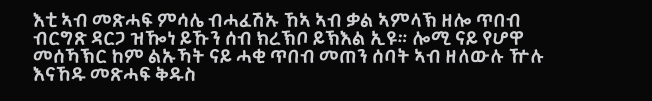እቲ ኣብ መጽሓፍ ምሳሌ ብሓፈሽኡ ኸኣ ኣብ ቃል ኣምላኽ ዘሎ ጥበብ ብርግጽ ዳርጋ ዝዀነ ይኹን ሰብ ክረኽቦ ይኽእል ኢዩ። ሎሚ ናይ የሆዋ መሰኻኽር ከም ልኡኻት ናይ ሓቂ ጥበብ መጠን ሰባት ኣብ ዘለውሉ ዅሉ እናኸዱ መጽሓፍ ቅዱስ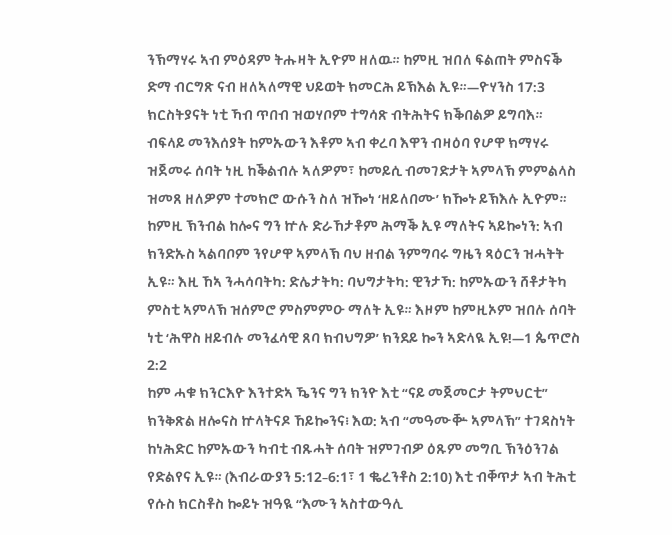ንኽማሃሩ ኣብ ምዕዳም ትሑዛት ኢዮም ዘለዉ። ከምዚ ዝበለ ፍልጠት ምስናቕ ድማ ብርግጽ ናብ ዘለኣለማዊ ህይወት ክመርሕ ይኽእል ኢዩ።—ዮሃንስ 17:3
ክርስትያናት ነቲ ኻብ ጥበብ ዝወሃቦም ተግሳጽ ብትሕትና ክቕበልዎ ይግባእ። ብፍላይ መንእሰያት ከምኡውን እቶም ኣብ ቀረባ እዋን ብዛዕባ የሆዋ ክማሃሩ ዝጀመሩ ሰባት ነዚ ከቕልብሉ ኣለዎም፣ ከመይሲ ብመገድታት ኣምላኽ ምምልላስ ዝመጸ ዘለዎም ተመክሮ ውሱን ስለ ዝዀነ ‘ዘይለበሙ’ ክዀኑ ይኽእሉ ኢዮም። ከምዚ ኽንብል ከሎና ግን ኵሉ ድራኸታቶም ሕማቕ ኢዩ ማለትና ኣይኰነን: ኣብ ክንድኡስ ኣልባቦም ንየሆዋ ኣምላኽ ባህ ዘብል ንምግባሩ ግዜን ጻዕርን ዝሓትት ኢዩ። እዚ ኸኣ ንሓሳባትካ: ድሌታትካ: ባህግታትካ: ዊንታኻ: ከምኡውን ሸቶታትካ ምስቲ ኣምላኽ ዝሰምሮ ምስምምዑ ማለት ኢዩ። እዞም ከምዚኦም ዝበሉ ሰባት ነቲ ‘ሕዋስ ዘይብሉ መንፈሳዊ ጸባ ክብህግዎ’ ክንደይ ኰን ኣድላዪ ኢዩ!—1 ጴጥሮስ 2:2
ከም ሓቁ ክንርእዮ እንተድኣ ዄንና ግን ክንዮ እቲ “ናይ መጀመርታ ትምህርቲ” ክንቅጽል ዘሎናስ ኵላትናዶ ኸይኰንና፧ እወ: ኣብ “መዓሙቝ ኣምላኽ” ተገዳስነት ከነሕድር ከምኡውን ካብቲ ብጹሓት ሰባት ዝምገብዎ ዕጹም መግቢ ኽንዕንገል የድልየና ኢዩ። (እብራውያን 5:12–6:1፣ 1 ቈረንቶስ 2:10) እቲ ብቐጥታ ኣብ ትሕቲ የሱስ ክርስቶስ ኰይኑ ዝዓዪ “እሙን ኣስተውዓሊ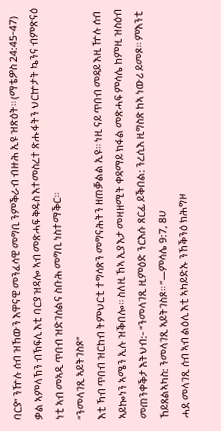ባርያ” ንዅሉ ሰብ ዝኸውን እዋናዊ መንፈሳዊ መግቢ ንምቕራብ ብዙሕ ኢዩ ዝጽዕት። (ማቴዎስ 24:45-47) ቃል ኣምላኽን ብኽፍሊ እቲ ባርያ ዝዳሎ ኣብ መጽሓፍ ቅዱስ እተመስረተ ጽሑፋትን ህርኵታት ኴንና ብምጽናዕ ነቲ ኣብ መኣዲ ጥበብ ዝድገሰልና ስቡሕ መግቢ ነስተማቕር።
“ንመላገጺ ኣይትገስጾ”
እቲ ኻብ ጥበብ ዝርከብ ትምህርቲ ተግሳጽን መግናሕትን ዘጠቓልል ኢዩ። ነዚ ናይ ጥበብ መዳይ እዚ ዅሉ ሰብ ኣይኰነን ኣሜን ኢሉ ዝቕበሎ። ስለዚ ኸኣ ኢያ እታ መዛዘሚት ቀዳማይ ክፋል መጽሓፍ ምሳሌ ከምዚ ዝስዕብ መጠንቀቕታ እትህብ:- “ንመላገጺ ዚምዕድ ንርእሱ ጸርፊ ይቕበል: ንረሲእ ዚግስጽ ከኣ ነውሪ ይመጾ። ምእንቲ ኸይጸልኣካስ: ንመላገጺ ኣይትገስጾ። ”—ምሳሌ 9:7, 8ሀ
ሓደ መላገጺ ሰብ ኣብ ልዕሊ እቲ ኣካይድኡ ንኸቕንዕ ክሕግዞ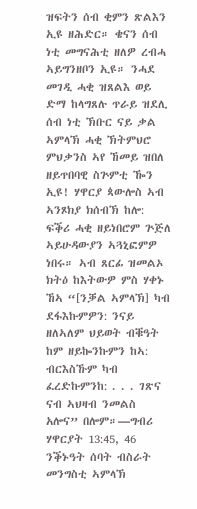ዝፍትን ሰብ ቂምን ጽልእን ኢዩ ዘሕድር። ቄናን ሰብ ነቲ መግናሕቲ ዘለዎ ረብሓ ኣይግንዘቦን ኢዩ። ንሓደ መገዲ ሓቂ ዝጸልእ ወይ ድማ ከላግጸሉ ጥራይ ዝደሊ ሰብ ነቲ ኽቡር ናይ ቃል ኣምላኽ ሓቂ ኽትምህሮ ምህቃንስ ኣየ ኸመይ ዝበለ ዘይጥበባዊ ስጕምቲ ዀን ኢዩ! ሃዋርያ ጳውሎስ ኣብ ኣንጾክያ ክሰብኽ ከሎ: ፍቕሪ ሓቂ ዘይነበሮም ጕጅለ ኣይሁዳውያን ኣጓኒፎምዎ ነበሩ። ኣብ ጸርፊ ዝመልኦ ክትዕ ከእትውዎ ምስ ሃቀኑ ኸኣ “[ንቓል ኣምላኽ] ካብ ደፋእኩምዎን: ንናይ ዘለኣለም ህይወት ብቑዓት ከም ዘይኰንኩምን ከኣ: ብርእስኹም ካብ ፈረድኩምንከ: . . . ገጽና ናብ ኣህዛብ ንመልስ አሎና” በሎም።—ግብሪ ሃዋርያት 13:45, 46
ንቕኑዓት ሰባት ብስራት መንግስቲ ኣምላኽ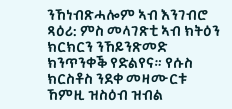ንኸነብጽሓሎም ኣብ እንገብሮ ጻዕሪ: ምስ መላገጽቲ ኣብ ክትዕን ክርክርን ንኸይንጽመድ ክንጥንቀቕ የድልየና። የሱስ ክርስቶስ ንደቀ መዛሙርቱ ኸምዚ ዝስዕብ ዝብል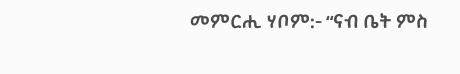መምርሒ ሃቦም:- “ናብ ቤት ምስ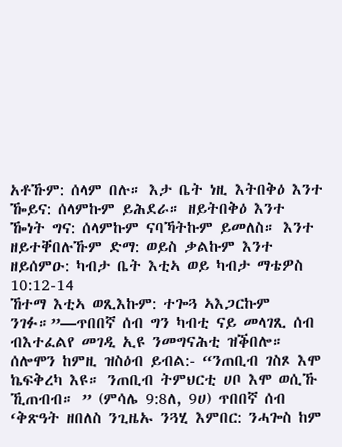አቶኹም: ሰላም በሉ። እታ ቤት ነዚ እትበቅዕ እንተ ዀይና: ሰላምኩም ይሕደራ። ዘይትበቅዕ እንተ ዀነት ግና: ሰላምኩም ናባኻትኩም ይመለስ። እንተ ዘይተቐበሉኹም ድማ: ወይስ ቃልኩም እንተ ዘይሰምዑ: ካብታ ቤት እቲኣ ወይ ካብታ ማቴዎስ 10:12-14
ኸተማ እቲኣ ወጺእኩም: ተጐጓ ኣእጋርኩም ንገፉ።”—ጥበበኛ ሰብ ግን ካብቲ ናይ መላገጺ ሰብ ብእተፈልየ መገዲ ኢዩ ንመግናሕቲ ዝቕበሎ። ሰሎሞን ከምዚ ዝስዕብ ይብል:- “ንጠቢብ ገስጾ እሞ ኬፍቅረካ እዩ። ንጠቢብ ትምህርቲ ሀቦ እሞ ወሲኹ ኺጠብብ። ” (ምሳሌ 9:8ለ, 9ሀ) ጥበበኛ ሰብ ‘ቅጽዓት ዘበለስ ንጊዜኡ ንጓሂ እምበር: ንሓጐስ ከም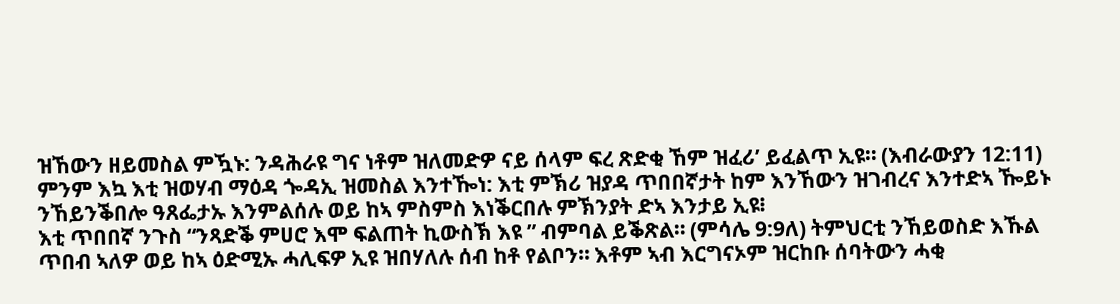ዝኸውን ዘይመስል ምዃኑ: ንዳሕራዩ ግና ነቶም ዝለመድዎ ናይ ሰላም ፍረ ጽድቂ ኸም ዝፈሪ’ ይፈልጥ ኢዩ። (እብራውያን 12:11) ምንም እኳ እቲ ዝወሃብ ማዕዳ ጐዳኢ ዝመስል እንተዀነ: እቲ ምኽሪ ዝያዳ ጥበበኛታት ከም እንኸውን ዝገብረና እንተድኣ ዀይኑ ንኸይንቕበሎ ዓጸፌታኡ እንምልሰሉ ወይ ከኣ ምስምስ እነቕርበሉ ምኽንያት ድኣ እንታይ ኢዩ፧
እቲ ጥበበኛ ንጉስ “ንጻድቕ ምሀሮ እሞ ፍልጠት ኪውስኽ እዩ ” ብምባል ይቕጽል። (ምሳሌ 9:9ለ) ትምህርቲ ንኸይወስድ እኹል ጥበብ ኣለዎ ወይ ከኣ ዕድሚኡ ሓሊፍዎ ኢዩ ዝበሃለሉ ሰብ ከቶ የልቦን። እቶም ኣብ እርግናኦም ዝርከቡ ሰባትውን ሓቂ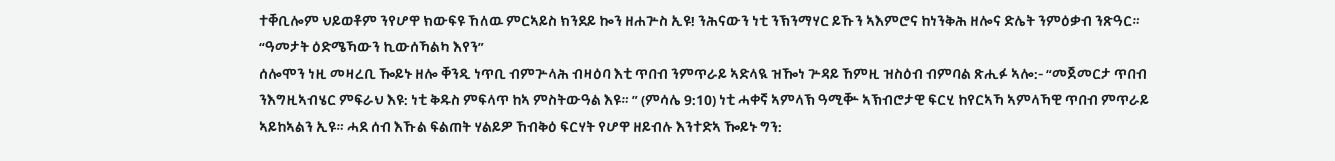ተቐቢሎም ህይወቶም ንየሆዋ ክውፍዩ ኸለዉ ምርኣይስ ክንደይ ኰን ዘሐጕስ ኢዩ! ንሕናውን ነቲ ንኽንማሃር ይኹን ኣእምሮና ከነንቅሕ ዘሎና ድሌት ንምዕቃብ ንጽዓር።
“ዓመታት ዕድሜኻውን ኪውሰኻልካ እየን”
ሰሎሞን ነዚ መዛረቢ ዀይኑ ዘሎ ቐንዲ ነጥቢ ብምጕላሕ ብዛዕባ እቲ ጥበብ ንምጥራይ ኣድላዪ ዝዀነ ጕዳይ ኸምዚ ዝስዕብ ብምባል ጽሒፉ ኣሎ:- “መጀመርታ ጥበብ ንእግዚኣብሄር ምፍራህ እዩ: ነቲ ቅዱስ ምፍላጥ ከኣ ምስትውዓል እዩ። ” (ምሳሌ 9:10) ነቲ ሓቀኛ ኣምላኽ ዓሚቝ ኣኽብሮታዊ ፍርሂ ከየርኣኻ ኣምላኻዊ ጥበብ ምጥራይ ኣይከኣልን ኢዩ። ሓደ ሰብ እኹል ፍልጠት ሃልይዎ ኸብቅዕ ፍርሃት የሆዋ ዘይብሉ እንተድኣ ዀይኑ ግን: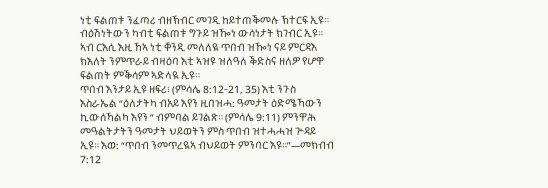ነቲ ፍልጠቱ ንፈጣሪ ብዘኽብር መገዲ ከይተጠቕመሉ ኽተርፍ ኢዩ። ብዕሽነትውን ካብቲ ፍልጠቱ ግጉይ ዝዀነ ውሳነታት ክገብር ኢዩ። ኣብ ርእሲ እዚ ኸኣ ነቲ ቐንዲ መለለዪ ጥበብ ዝዀነ ናይ ምርዳእ ክእለት ንምጥራይ ብዛዕባ እቲ ኣዝዩ ዝለዓለ ቕድስና ዘለዎ የሆዋ ፍልጠት ምቕሳም ኣድላዪ ኢዩ።
ጥበብ እንታይ ኢዩ ዘፍሪ፧ (ምሳሌ 8:12-21, 35) እቲ ንጉስ እስራኤል “ዕለታትካ ብአይ እየን ዚበዝሓ: ዓመታት ዕድሜኻውን ኪውሰኻልካ እየን ” ብምባል ይገልጽ። (ምሳሌ 9:11) ምንዋሕ መዓልትታትን ዓመታት ህይወትን ምስ ጥበብ ዝተሓሓዝ ጕዳይ ኢዩ። እወ: “ጥበብ ንመጥረዪኣ ብህይወት ምንባር እዩ።”—መክብብ 7:12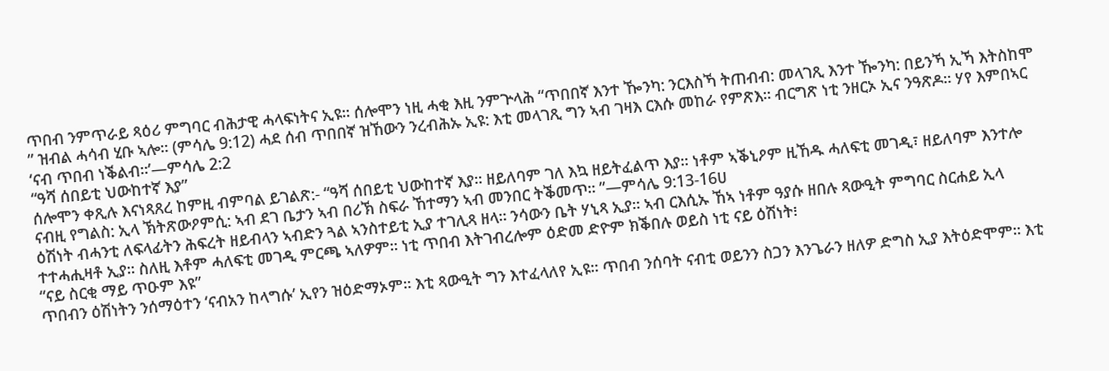ጥበብ ንምጥራይ ጻዕሪ ምግባር ብሕታዊ ሓላፍነትና ኢዩ። ሰሎሞን ነዚ ሓቂ እዚ ንምጕላሕ “ጥበበኛ እንተ ዀንካ: ንርእስኻ ትጠብብ: መላገጺ እንተ ዀንካ: በይንኻ ኢኻ እትስከሞ ” ዝብል ሓሳብ ሂቡ ኣሎ። (ምሳሌ 9:12) ሓደ ሰብ ጥበበኛ ዝኸውን ንረብሕኡ ኢዩ: እቲ መላገጺ ግን ኣብ ገዛእ ርእሱ መከራ የምጽእ። ብርግጽ ነቲ ንዘርኦ ኢና ንዓጽዶ። ሃየ እምበኣር ‘ናብ ጥበብ ነቕልብ።’—ምሳሌ 2:2
“ዓሻ ሰበይቲ ህውከተኛ እያ”
ሰሎሞን ቀጺሉ እናነጻጸረ ከምዚ ብምባል ይገልጽ:- “ዓሻ ሰበይቲ ህውከተኛ እያ። ዘይለባም ገለ እኳ ዘይትፈልጥ እያ። ነቶም ኣቕኒዖም ዚኸዱ ሓለፍቲ መገዲ፣ ዘይለባም እንተሎ ናብዚ የግልስ: ኢላ ኽትጽውዖምሲ: ኣብ ደገ ቤታን ኣብ በሪኽ ስፍራ ኸተማን ኣብ መንበር ትቕመጥ። ”—ምሳሌ 9:13-16ሀ
ዕሽነት ብሓንቲ ለፍላፊትን ሕፍረት ዘይብላን ኣብድን ጓል ኣንስተይቲ ኢያ ተገሊጻ ዘላ። ንሳውን ቤት ሃኒጻ ኢያ። ኣብ ርእሲኡ ኸኣ ነቶም ዓያሱ ዘበሉ ጻውዒት ምግባር ስርሐይ ኢላ ተተሓሒዛቶ ኢያ። ስለዚ እቶም ሓለፍቲ መገዲ ምርጫ ኣለዎም። ነቲ ጥበብ እትገብረሎም ዕድመ ድዮም ክቕበሉ ወይስ ነቲ ናይ ዕሽነት፧
“ናይ ስርቂ ማይ ጥዑም እዩ”
ጥበብን ዕሽነትን ንሰማዕተን ‘ናብአን ከላግሱ’ ኢየን ዝዕድማኦም። እቲ ጻውዒት ግን እተፈላለየ ኢዩ። ጥበብ ንሰባት ናብቲ ወይንን ስጋን እንጌራን ዘለዎ ድግስ ኢያ እትዕድሞም። እቲ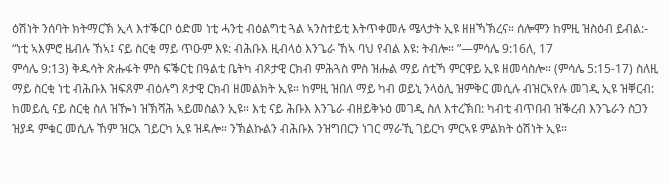ዕሽነት ንሰባት ክትማርኽ ኢላ እተቕርቦ ዕድመ ነቲ ሓንቲ ብዕልግቲ ጓል ኣንስተይቲ እትጥቀመሉ ሜላታት ኢዩ ዘዘኻኽረና። ሰሎሞን ከምዚ ዝስዕብ ይብል:- “ነቲ ኣእምሮ ዜብሉ ኸኣ፤ ናይ ስርቂ ማይ ጥዑም እዩ: ብሕቡእ ዚብላዕ እንጌራ ኸኣ ባህ የብል እዩ: ትብሎ። ”—ምሳሌ 9:16ለ, 17
ምሳሌ 9:13) ቅዱሳት ጽሑፋት ምስ ፍቕርቲ በዓልቲ ቤትካ ብጾታዊ ርክብ ምሕጓስ ምስ ዝሑል ማይ ሰቲኻ ምርዋይ ኢዩ ዘመሳስሎ። (ምሳሌ 5:15-17) ስለዚ ማይ ስርቂ ነቲ ብሕቡእ ዝፍጸም ብዕሉግ ጾታዊ ርክብ ዘመልክት ኢዩ። ከምዚ ዝበለ ማይ ካብ ወይኒ ንላዕሊ ዝምቅር መሲሉ ብዝርኣየሉ መገዲ ኢዩ ዝቐርብ: ከመይሲ ናይ ስርቂ ስለ ዝዀነ ዝኽሻሕ ኣይመስልን ኢዩ። እቲ ናይ ሕቡእ እንጌራ ብዘይቅኑዕ መገዲ ስለ እተረኽበ: ካብቲ ብጥበብ ዝቕረብ እንጌራን ስጋን ዝያዳ ምቁር መሲሉ ኸም ዝርአ ገይርካ ኢዩ ዝዳሎ። ንኽልኩልን ብሕቡእ ንዝግበርን ነገር ማራኺ ገይርካ ምርኣዩ ምልክት ዕሽነት ኢዩ።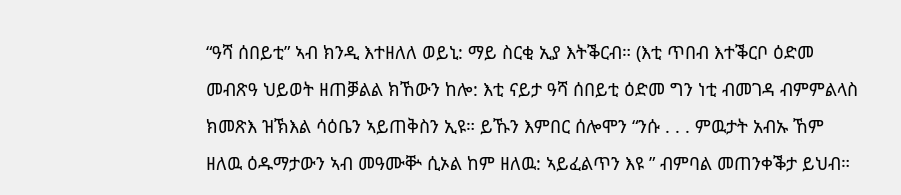“ዓሻ ሰበይቲ” ኣብ ክንዲ እተዘለለ ወይኒ: ማይ ስርቂ ኢያ እትቕርብ። (እቲ ጥበብ እተቕርቦ ዕድመ መብጽዓ ህይወት ዘጠቓልል ክኸውን ከሎ: እቲ ናይታ ዓሻ ሰበይቲ ዕድመ ግን ነቲ ብመገዳ ብምምልላስ ክመጽእ ዝኽእል ሳዕቤን ኣይጠቅስን ኢዩ። ይኹን እምበር ሰሎሞን “ንሱ . . . ምዉታት አብኡ ኸም ዘለዉ ዕዱማታውን ኣብ መዓሙቝ ሲኦል ከም ዘለዉ: ኣይፈልጥን እዩ ” ብምባል መጠንቀቕታ ይህብ።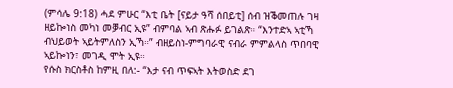(ምሳሌ 9:18) ሓደ ምሁር “እቲ ቤት [ናይታ ዓሻ ሰበይቲ] ሰብ ዝቕመጠሉ ገዛ ዘይኰነስ መካነ መቓብር ኢዩ” ብምባል ኣብ ጽሑፉ ይገልጽ። “እንተድኣ ኣቲኻ ብህይወት ኣይትምለስን ኢኻ።” ብዘይስነ-ምግባራዊ ናብራ ምምልላስ ጥበባዊ ኣይኰነን፣ መገዲ ሞት ኢዩ።
የሱስ ክርስቶስ ከምዚ በለ:- “እታ ናብ ጥፍኣት እትወስድ ደገ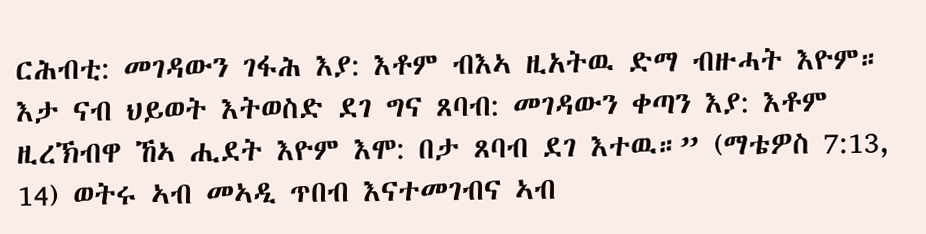ርሕብቲ: መገዳውን ገፋሕ እያ: እቶም ብእኣ ዚአትዉ ድማ ብዙሓት እዮም። እታ ናብ ህይወት እትወስድ ደገ ግና ጸባብ: መገዳውን ቀጣን እያ: እቶም ዚረኽብዋ ኸኣ ሒደት እዮም እሞ: በታ ጸባብ ደገ እተዉ።” (ማቴዎስ 7:13, 14) ወትሩ ኣብ መኣዲ ጥበብ እናተመገብና ኣብ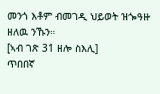መንጎ እቶም ብመገዲ ህይወት ዝጐዓዙ ዘለዉ ንኹን።
[ኣብ ገጽ 31 ዘሎ ስእሊ]
ጥበበኛ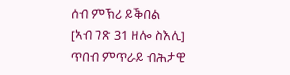ሰብ ምኽሪ ይቕበል
[ኣብ ገጽ 31 ዘሎ ስእሊ]
ጥበብ ምጥራይ ብሕታዊ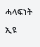ሓላፍነት ኢዩ